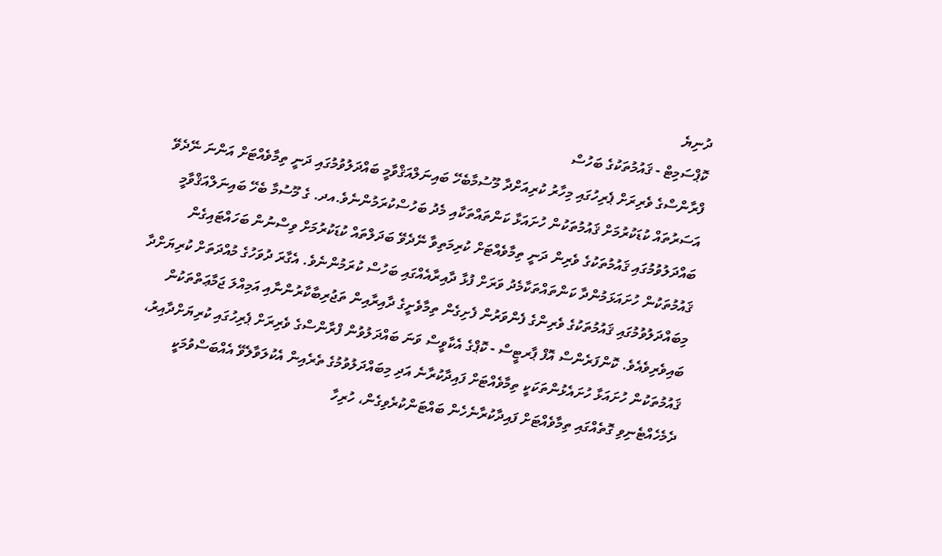ދުނިޔެ
ކޮޕްސަމިޓް - ޤައުމުތަކުގެ ބަހުސް
ފްރާންސްގެ ވެރިރަށް ޕެރިހުގައި މިހާރު ކުރިއަށްދާ މޫސުމާބެހޭ ބައިނަލްއަޤްވާމީ ބައްދަލުވުމުގައި ދަނީ ތިމާވެއްޓަށް އަންނަ ނޭދެވޭ އަސަރުތައް ކުޑަކުރުމަށް ޤައުމުތަކުން ހުށައަޅާ ކަންތައްތަކާއި މެދު ބަހުސްކުރަމުންނެވެ.އދ. ގެ މޫސުމާ ބެހޭ ބައިނަލްއަޤްވާމީ ބައްދަލުވުމުގައި ޤައުމުތަކުގެ ވެރިން ދަނީ ތިމާވެއްޓަށް ކުރިމަތިވާ ނޭދެވޭ ބަދަލްތައް ކުޑަކުރުމަށް ވިސްނުން ބަހައްޓައިގެން ޤައުމުތަކުން ހުށައަޅަމުންދާ ކަންތައްތަކާމެދު ވަރަށް ފުޅާ ދާއިރާއެއްގައި ބަހުސް ކުރަމުންނެވެ. އެގާރަ ދުވަހުގެ މުއްދަތަށް ކުރިޔަށްދާ މިބައްދަލުވުމުގައި ޤައުމުތަކުގެ ވެރިންގެ ފެންވަރުން ފެށިގެން ތިމާވެށީގެ ދާއިރާއިން ތަޖުރިބާކާރުންނާއި އަމިއްލަ ޖަމާޢަތްތަކުން ބައިވެރިވެއެވެ. ކޮންފަރެންސް އޮފް ޕާރޓީސް - ކޮޕްގެ އެކާވީސް ވަނަ ބައްދަލުވުން ފްރާންސްގެ ވެރިރަށް ޕެރިހުގައި ކުރިޔަށްދާއިރު، ޤައުމުތަކުން ހުށައަޅާ ހުށައެޅުންތަކަކީ ތިމާވެއްޓަށް ފައިދާކުރާނެ އަދި މިބައްދަލުވުމުގެ ތެރެއިން އެކުލަވާލެވޭ އެއްބަސްވުމަކީ ދެމެހެއްޓެނިވި ގޮތެއްގައި ތިމާވެއްޓަށް ފައިދާކުރާނެހެން ބައްޓަންކުރެވިގެން، ހުރިހާ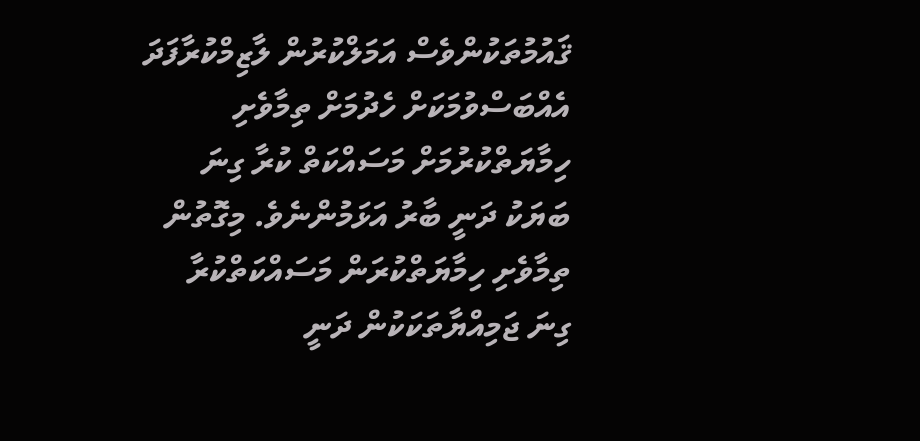ޤައުމުތަކުންވެސް އަމަލްކުރުން ލާޒިމްކުރާފަދަ އެއްބަސްވުމަކަށް ހެދުމަށް ތިމާވެށި ހިމާޔަތްކުރުމަށް މަސައްކަތް ކުރާ ގިނަ ބަޔަކު ދަނީ ބާރު އަޅަމުންނެވެ. މިގޮތުން ތިމާވެށި ހިމާޔަތްކުރަން މަސައްކަތްކުރާ ގިނަ ޖަމިއްޔާތަކަކުން ދަނީ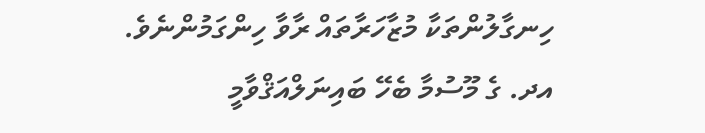ހިނގާލުންތަކާ މުޒާހަރާތައް ރާވާ ހިންގަމުންނެވެ. އދ. ގެ މޫސުމާ ބެހޭ ބައިނަލްއަޤްވާމީ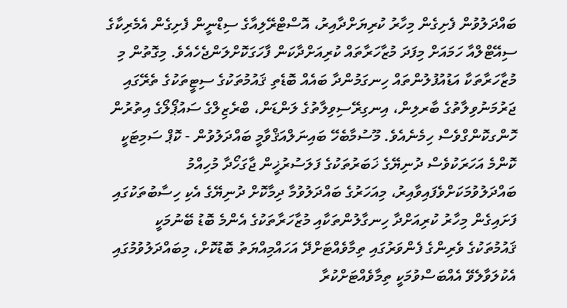ބައްދަލުވުން ފެށިގެން މިހާރު ކުރިޔަށްދާއިރު، އޮސްޓްރޭލިއާގެ ސިޑްނީން ފެށިގެން އެމެރިކާގެ ސިއޭޓްލްއާ ހަމައަށް މިފަދަ މުޒާހަރާތައް ކުރިއަށްދާކަން ފާހަގަކޮށްލަންޖެހެއެވެ. މިގޮތުން މި މުޒާހަރާތަކާ އަޑުއުފުލުންތައް ހިނގަމުންދާ ބައެއް ބޮޑެތި ޤައުމުތަކުގެ ސިޓީތަކުގެ ތެރޭގައި ޖަރުމަނުވިލާތުގެ ބާރލިން، އިނގިރޭސިވިލާތުގެ ލަންޑަން، ބްރެޒިލްގެ ސައުޕޯލޯގެ އިތުރުން ހޮންގކޮންގްވެސް ހިމެނެއެވެ. މޫސުމާބެހޭ ބައިނަލްއަޤްވާމީ ބައްދަލުވުން - ކޮޕް ސަމިޓަކީ ކޮންމެ އަހަރަކުވެސް ދުނިޔޭގެ ޚަބަރުތަކުގެ ފަލަސުރުޚީން ޖާގަހޯދާ މުހިއްމު ބައްދަލުވުމަކަށްވެފައިވާއިރު، މިއަހަރުގެ ބައްދަލުވުމާ ދިމާކޮށް ދުނިޔޭގެ އެކި ހިސާބުތަކުގައި ފަށައިގެން މިހާރު ކުރިއަށްދާ ހިނގާލުންތަކާއި މުޒާހަރާތަކުގެ އެންމެ ބޮޑު ބޭނުމަކީ ޤައުމުތަކުގެ ވެރިންގެ ފެންވަރުގައި ތިމާވެއްޓަށްދޭ އަހައްމިއްޔަތު ބޮޑުކޮށް، މިބައްދަލުވުމުގައި އެކުލަވާލެވޭ އެއްބަސްވުމަކީ ތިމާވެއްޓަށްކުރާ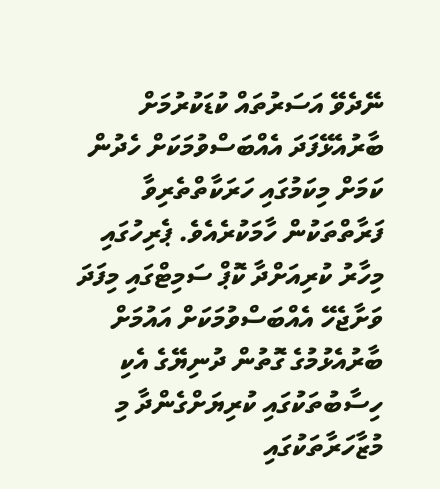ނޭދެވޭ އަސަރުތައް ކުޑަކުރުމަށް ބާރުއެޅޭފަދަ އެއްބަސްވުމަކަށް ހެދުން ކަމަށް މިކަމުގައި ހަރަކާތްތެރިވާ ފަރާތްތަކުން ހާމަކުރެއެވެ. ޕެރިހުގައި މިހާރު ކުރިއަށްދާ ކޮޕް ސަމިޓްގައި މިފަދަ ވަށާޖެހޭ އެއްބަސްވުމަކަށް އައުމަށް ބާރުއެޅުމުގެ ގޮތުން ދުނިޔޭގެ އެކި ހިސާބުތަކުގައި ކުރިޔަށްގެންދާ މި މުޒާހަރާތަކުގައި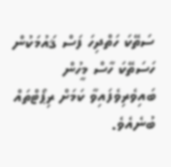ސަތޭކަ ހަތްދިހަ ފަސް ޤައުމަކުން ހަސަތޭކަ ހާސް މީހުން ބައިވެރިވެފައިވާ ކަމަށް ރިޕޯޓްތައް ބުނެއެވެ.